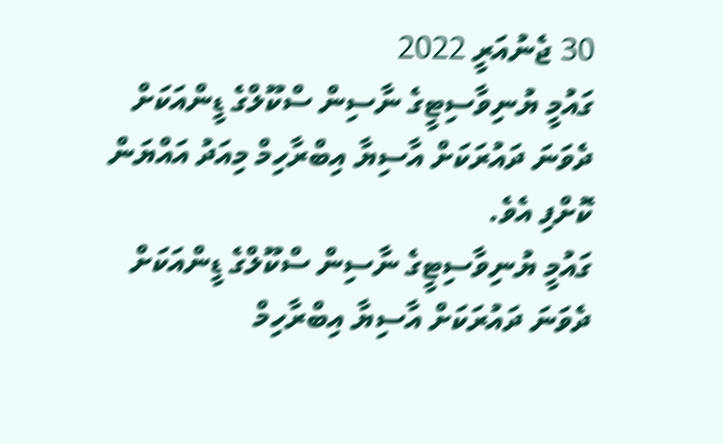30 ޖެނުއަރީ 2022
ގައުމީ ޔުނިވާސިޓީގެ ނާސިން ސްކޫލްގެ ޑީންއަކަށް ދެވަނަ ދައުރަކަށް އާސިޔާ އިބްރާހިމް މިއަދު އައްޔަން ކޮށްފި އެވެ.
ގައުމީ ޔުނިވާސިޓީގެ ނާސިން ސްކޫލްގެ ޑީންއަކަށް ދެވަނަ ދައުރަކަށް އާސިޔާ އިބްރާހިމް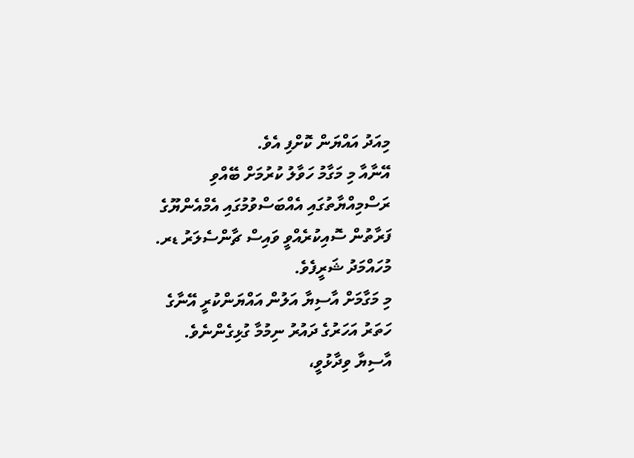މިއަދު އައްޔަން ކޮށްފި އެވެ.
އޭނާއާ މި މަގާމު ހަވާލު ކުރުމަށް ބޭއްވި ރަސްމިއްޔާތުގައި އެއްބަސްވުމުގައި އެމްއެންޔޫގެ ފަރާތުން ސޮއިކުރެއްވީ ވައިސް ޗާންސެލަރު ޑރ. މުހައްމަދު ޝަރީފެވެ.
މި މަގާމަށް އާސިޔާ އަލުން އައްޔަންކުރީ އޭނާގެ ހަތަރު އަހަރުގެ ދައުރު ނިމުމާ ގުޅިގެންނެވެ.
އާސިޔާ ވިދާޅުވީ،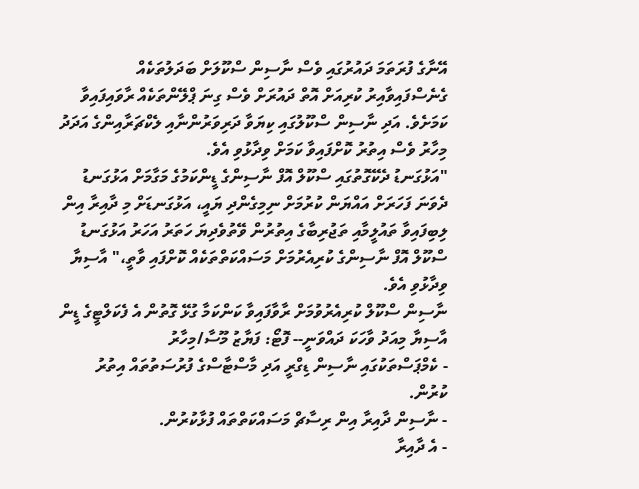އޭނާގެ ފުރަތަމަ ދައުރުގައި ވެސް ނާސިން ސްކޫލަށް ބަދަލުތަކެއް ގެނެސްފައިވާއިރު ކުރިއަށް އޮތް ދައުރަށް ވެސް ގިނަ ޕްލޭންތަކެއް ރާވައިފައިވާ ކަމަށެވެ. އަދި ނާސިން ސްކޫލުގައި ކިޔަވާ ދަރިވަރުންނާއި ލެކްޗަރާއިންގެ އަދަދު މިހާރު ވެސް އިތުރު ކޮށްފައިވާ ކަމަށް ވިދާޅުވި އެވެ.
"އަޅުގަނޑު ދެކޭގޮތުގައި ސްކޫލް އޮފް ނާސިންގެ ޑީންކަމުގެ މަގާމަށް އަޅުގަނޑު ދެވަނަ ފަހަރަށް އައްޔަން ކުރުމަށް ނިމިގެންދި ޔައީ، އަޅުގަނޑަށް މި ދާއިރާ އިން ލިބިފައިވާ ތައުލީމާއި ތަޖުރިބާގެ އިތުރުން ވޭތުވެދިޔަ ހަތަރު އަހަރު އަޅުގަނޑު ސްކޫލް އޮފް ނާސިންގެ ކުރިއެރުމަށް މަސައްކަތްތަކެއް ކޮށްފައި ވާތީ،" އާސިޔާ ވިދާޅުވި އެވެ.
ނާސިން ސްކޫލް ކުރިއެރުވުމަށް ރާވާފައިވާ ކަންކަމާ ގުޅޭ ގޮތުން އެ ފެކަލްޓީގެ ޑީން އާސިޔާ މިއަދު ވާހަކަ ދައްވަނީ-- ފޮޓޯ: ފަޔާޒު މޫސާ/މިހާރު
- ކެމްޕަސްތަކުގައި ނާސިން ޑިގްރީ އަދި މާސްޓާސްގެ ފުރުސަތުތައް އިތުރު ކުރުން.
- ނާސިން ދާއިރާ އިން ރިސާޗް މަސައްކަތްތައް ފުޅާކުރުން.
- އެ ދާއިރާ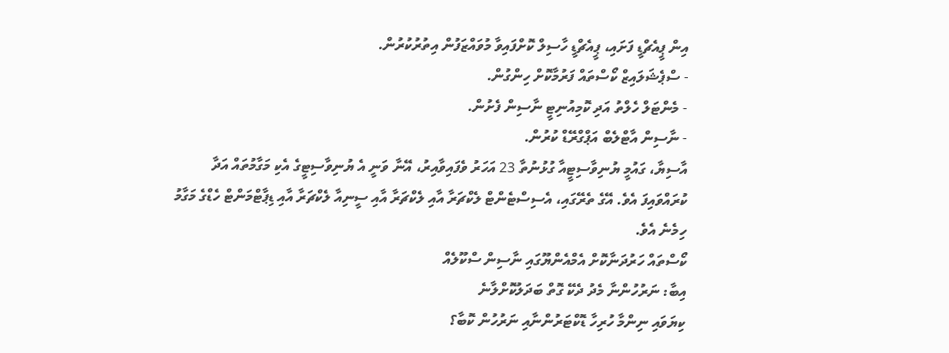އިން ޕީއެޗްޑީ ފަށައި، ޕީއެޗްޑީ ހާސިލް ކޮށްފައިވާ މުވައްޒަފުން އިތުރުކުރުން.
- ސްޕެޝަލައިޒް ކޯސްތައް ފަރުމާކޮށް ހިންގުން.
- މެންޓަލް ހެލްތު އަދި ކޮމިއުނިޓީ ނާސިން ފެށުން.
- ނާސިން އާޓްލެބް އަޕްގްރޭޑް ކުރުން.
އާސިޔާ، ގައުމީ ޔުނިވާސިޓީއާ ގުޅުނުތާ 23 އަހަރު ވެފައިވާއިރު، އޭނާ ވަނީ އެ ޔުނިވާސިޓީގެ އެކި މަގާމުތައް އަދާ ކުރައްވައިފަ އެވެ. އޭގެ ތެރޭގައި، އެސިސްޓެންޓް ލެކްޗަރާ އާއި ލެކްޗަރާ އާއި ސީނިއާ ލެކްޗަރާ އާއި ޑިޕާޓްމަންޓް ހެޑްގެ މަގާމު ހިމެނެ އެވެ.
ކޯސްތައް ހަރުދަނާކޮށް އެމްއެންޔޫގައި ނާސިން ސްކޫލެއް
އިބާ: ނަރުހުންނާ މެދު ދެކޭ ގޮތް ބަދަލުކޮށްލާނެ
ކިޔަވައި ނިންމާ ހުރިހާ ޑޮކްޓަރުންނާއި ނަރުހުން ކޮބާ؟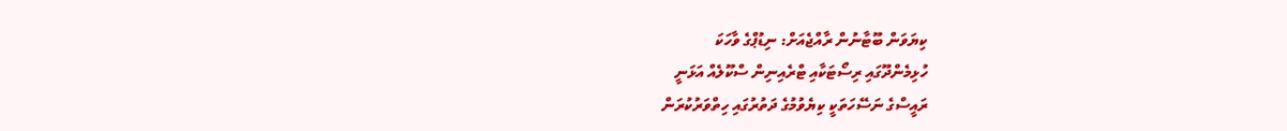ކިޔަވަން ބޫޓާނުން ރާއްޖެއަށް: ނިޑުޕްގެ ވާހަކަ
ހުޅިމެންދޫގައި ރިސޯޓަކާއި ޓްރެއިނިން ސްކޫލެއް އަޅަނީ
ރައީސްގެ ނަސޭހަތަކީ ކިޔެވުމުގެ ދަތުރުގައި ހިތްވަރުކުރަން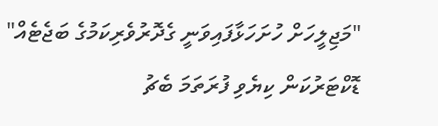"މަޖިލީހަށް ހުށަހަޅާފައިވަނީ ގެދޮރުވެރިކަމުގެ ބަޖެޓެއް"
ޑޮކްޓަރުކަން ކިޔެވި ފުރަތަމަ ބެޗު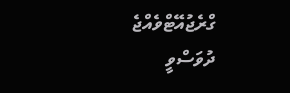ގްރެޖުއޭޓްވެއްޖެ
ދުވަސްވީ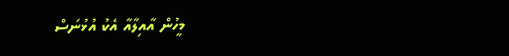މީހުން އާއިލާއާ އެކު އުޅުނަސް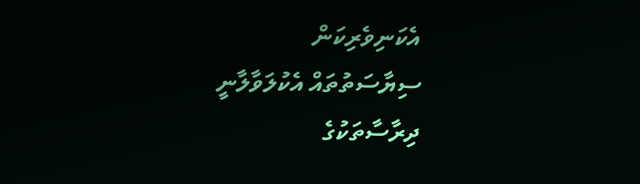އެކަނިވެރިކަން
ސިޔާސަތުތައް އެކުލަވާލާނީ ދިރާސާތަކުގެ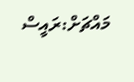މައްޗަށް:ރައީސް